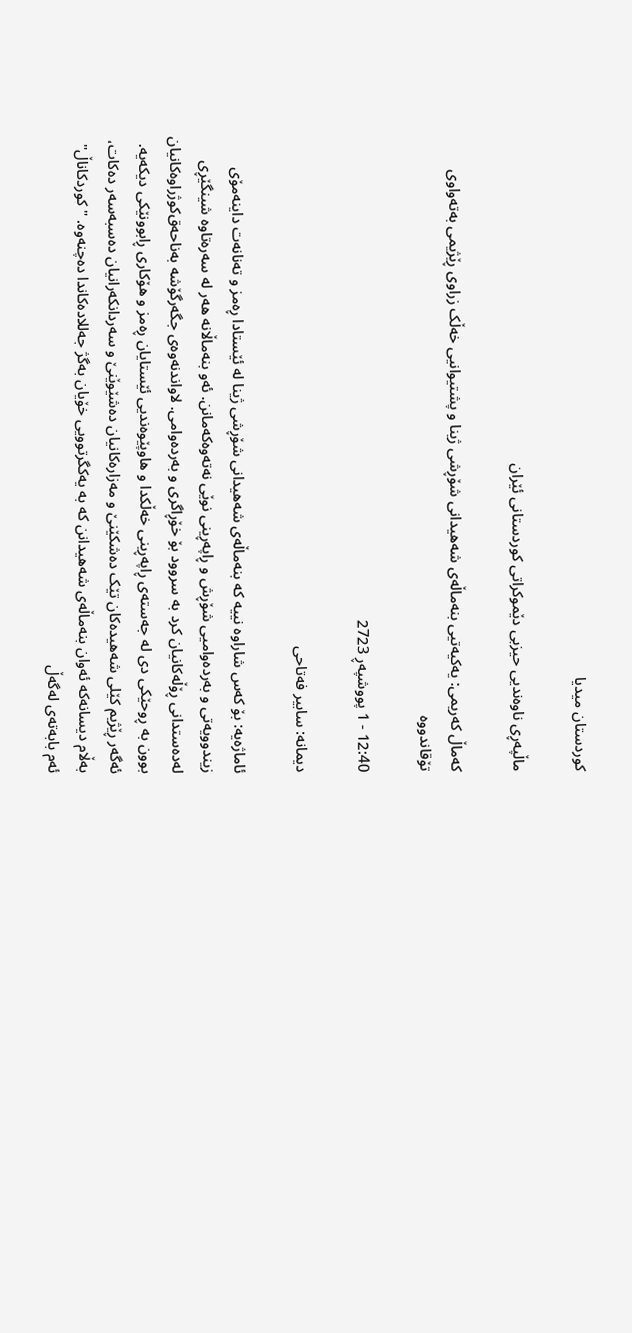کوردستان میدیا

ماڵپەڕی ناوەندیی حیزبی دێموکراتی کوردستانی ئێران

کەماڵ کەریمی: یەکیەتیی بنەماڵەی شەهیدانی شۆڕشی ژینا و پشتیوانیی خەڵک زراوی ڕێژیمی بەتەواوی تۆقاندووە

12:40 - 1 پووشپەڕ 2723

دیمانە: سابیر فەتاحی

ئاماژەیە: بۆ کەس شاراوە نییە کە بنەماڵەی شەهیدانی شۆڕشی ژینا لە ئێستادا ڕەمز و تەنانەت داینەمۆی زیندوویەتی و بەردەوامیی شۆڕش و ڕاپەڕینی نوێی نەتەوەکەمانن. ئەو بنەماڵانە هەر لە سەرەتاوە شینگێڕی لەدەستدانی ڕۆڵەکانیان کرد بە سروود بۆ خۆڕاگری و بەردەوامی. لاواندنەوەی جگەرگۆشە بەناحەق‌کوژراوەکانیان بوون بە ڕوحێکی دی لە جەستەی ڕاپەڕینی خەڵکدا و هاوپێوەندیی ئێستایان ڕەمز و هۆکاری ڕابوونێکی دیکەیە. ئەگەر ڕێژیم کێلی شەهیدەکان تێک دەشكێنێ و مەزارەکانیان دەشێوێنێ و سەردانکەرانیان دەسبەسەر دەکات، بەڵام دیسانەکە ئەوان بنەماڵەی شەهیدانن کە بە یەکگرتوویی خۆیان بەگژ جەللادەکاندا دەچنەوە. "کوردکاناڵ" ئەم بابەتەی لەگەڵ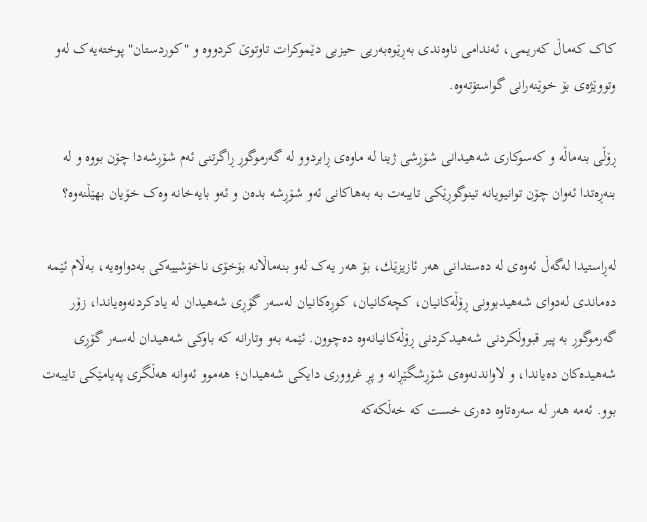کاک کەماڵ کەریمی، ئەندامی ناوەندی بەڕێوەبەریی حیزبی دێموکرات تاوتوێ کردووە و "کوردستان" پوختەیەک لەو وتووێژەی بۆ خوێنەرانی گواستۆتەوە.

ڕۆڵی بنەماڵە و کەسوکاری شەهیدانی شۆڕشی ژینا لە ماوەی ڕابردوو لە گەرموگوڕ ڕاگرتنی ئەم شۆڕشەدا چۆن بووە و لە بنەڕەتدا ئەوان چۆن توانیویانە تینوگوڕێکی تایبەت بە بەهاکانی ئەو شۆڕشە بدەن و ئەو بایەخانە وەک خۆیان بهێڵنەوە؟

لەڕاستیدا لەگەڵ ئەوەی لە دەستدانی هەر ئازیزێك، بۆ هەر یەک لەو بنەماڵانە بۆخۆی ناخۆشییەکی بەدواوەیە، بەڵام ئێمە دەماندی لەدوای شەهیدبوونی ڕۆڵەکانیان، کچەکانیان، کوڕەکانیان لەسەر گۆڕی شەهیدان لە یادکردنەوەیاندا، زۆر گەرموگوڕ بە پیر قبووڵکردنی شەهیدکردنی ڕۆڵەکانیانەوە دەچوون. ئێمە بەو وتارانە کە باوکی شەهیدان لەسەر گۆڕی شەهیدەکان دەیاندا، و لاواندنەوەی شۆڕشگێڕانە و پڕ غرووری دایکی شەهیدان؛ هەموو ئەوانە هەڵگری پەیامێكی تایبەت بوو. ئەمە هەر لە سەرەتاوە دەری خست کە خەڵکەکە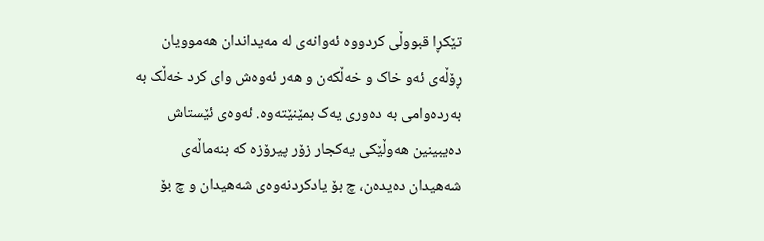تێکڕا قبووڵی کردووە ئەوانەی لە مەیداندان هەموویان ڕۆڵەی ئەو خاک و خەڵکەن و هەر ئەوەش وای کرد خەڵک بە بەردەوامی بە دەوری یەک بمێنێتەوە. ئەوەی ئێستاش دەیبینین هەوڵێکی یەکجار زۆر پیرۆزە کە بنەماڵەی شەهیدان دەیدەن، چ بۆ یادکردنەوەی شەهیدان و چ بۆ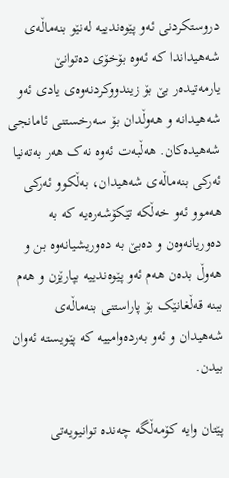دروستکردنی ئەو پێوەندییە لەنێو بنەماڵەی شەهیداندا کە ئەوە بۆخۆی دەتوانێ یارمەتیدەر بێ بۆ زیندووکردنەوەی یادی ئەو شەهیدانە و هەوڵدان بۆ سەرخستنی ئامانجی شەهیدەکان. هەڵبەت ئەوە نەک هەر بەتەنیا ئەرکی بنەماڵەی شەهیدان، بەڵکوو ئەرکی هەموو ئەو خەڵکە تێکۆشەرەیە کە بە دەوریانەوەن و دەبێ بە دەوریشیانەوە بن و هەوڵ بدەن هەم ئەو پێوەندییە بپارێزن و هەم ببنە قەڵغانێک بۆ پاراستنی بنەماڵەی شەهیدان و ئەو بەردەوامییە کە پێویستە ئەوان بیدن.

پێتان وایە کۆمەڵگە چەندە توانیویەتی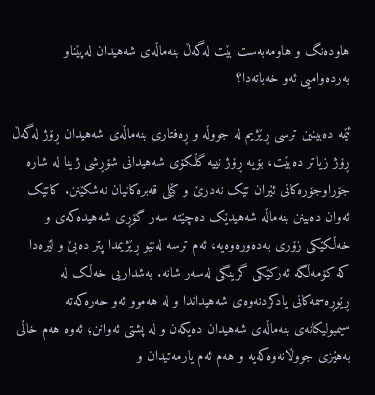هاودەنگ و هاومەبەست بێت لەگەڵ بنەماڵەی شەهیدان لەپێناو بەردەوامیی ئەو خەباتەدا؟

ئێمە دەبینین ترسی ڕێژیم لە جووڵە و ڕەفتاری بنەماڵەی شەهیدان ڕۆژ لەگەڵ ڕۆژ زیاتر دەبێت، بۆیە ڕۆژ نییە گڵکۆی شەهیدانی شۆڕشی ژینا لە شارە جۆراوجۆرەکانی ئێران تێک نەدرێ و کێلی قەبرەکانیان نەشکێنن. کاتێک ئەوان دەبینن بنەماڵە شەهیدێک دەچێتە سەر گۆڕی شەهیدەکەی و خەڵکێکی زۆری بەدەورەوەیە، ئەم ترسە لەنێو ڕێژیمدا پتر دەبێ و لێرەدا کە کۆمەڵگە ئەرکێکی گرینگی لەسەر شانە. بەشداریی خەڵک لە ڕێوڕەسمەکانی یادکردنەوەی شەهیداندا و لە هەموو ئەو حەرەکەتە سیمبولیکانەی بنەماڵەی شەهیدان دەیکەن و لە پشتی ئەوانن؛ ئەوە هەم خاڵی بەهێزی جووڵانەوەکەیە و هەم ئەم یارمەتیدان و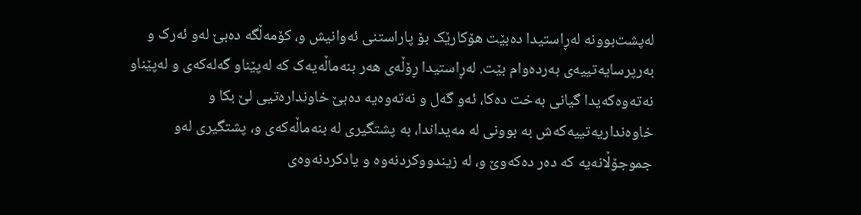لەپشت‌بوونە لەڕاستیدا دەبێت هۆکارێک بۆ پاراستنی ئەوانیش و، کۆمەڵگە دەبێ لەو ئەرک و بەرپرسایەتییەی بەردەوام بێت. لەڕاستیدا ڕۆڵەی هەر بنەماڵەیەک کە لەپێناو گەلەکەی و لەپێناو نەتەوەکەیدا گیانی بەخت دەکا، ئەو گەل و نەتەوەیە دەبێ خاوندارەتیی لێ بکا و خاوەنداریەتییەکەش بە بوونی لە مەیداندا، بە پشتگیری لە بنەماڵەکەی و، پشتگیری لەو جموجۆڵانەیە کە دەر دەکەوێ و، لە زیندووکردنەوە و یادکردنەوەی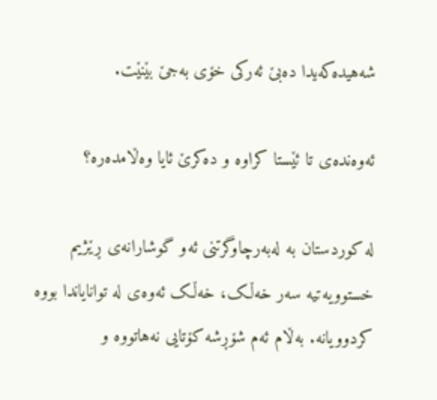شەهیدەکەیدا دەبێ ئەرکی خۆی بەجێ بێنێت.

ئەوەندەی تا ئێستا کراوە و دەکرێ ئایا وەڵامدەرە؟

لە کوردستان بە لەبەرچاوگرتنی ئەو گوشارانەی ڕێژیم خستوویەتیە سەر خەڵک، خەڵک ئەوەی لە توانایاندا بووە کردوویانە. بەڵام ئەم شۆڕشە کۆتایی نەهاتووە و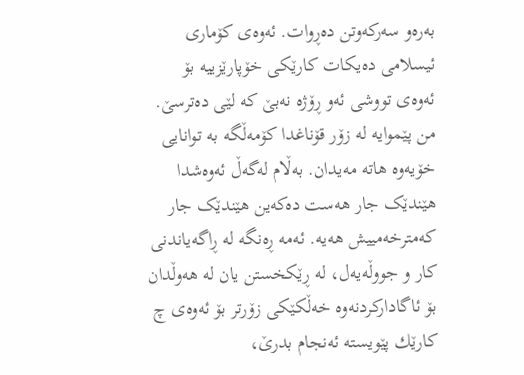بەرەو سەرکەوتن دەڕوات. ئەوەی کۆماری ئیسلامی دەیکات کارێکی خۆپارێزییە بۆ ئەوەی تووشی ئەو ڕۆژە نەبێ کە لێی دەترسێ. من پێموایە لە زۆر قۆناغدا کۆمەڵگە بە توانایی خۆیەوە هاتە مەیدان. بەڵام لەگەڵ ئەوەشدا هێندێک جار هەست دەکەین هێندێک جار کەمترخەمییش هەیە. ئەمە ڕەنگە لە ڕاگەیاندنی کار و جووڵەیەل، لە ڕێکخستن یان لە هەوڵدان بۆ ئاگادارکردنەوە خەڵکێکی زۆرتر بۆ ئەوەی چ کارێك پێویستە ئەنجام بدرێ،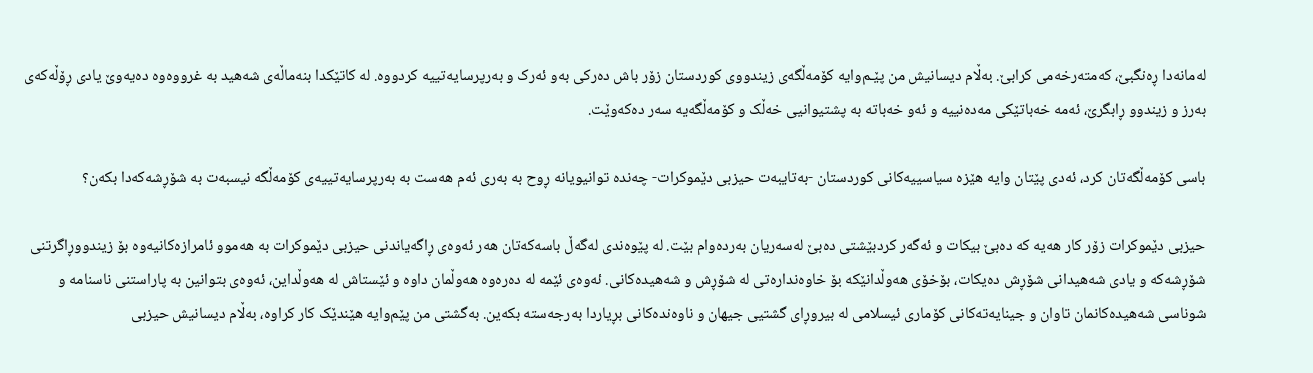لەمانەدا ڕەنگبێ، کەمتەرخەمی کرابێ. بەڵام دیسانیش من پێـم‌وایە کۆمەڵگەی زیندووی کوردستان زۆر باش دەرکی بەو ئەرک و بەرپرسایەتییە کردووە. لە کاتێکدا بنەماڵەی شەهید بە غرووەوە دەیەوێ یادی ڕۆڵەکەی بەرز و زیندوو ڕابگرێ، ئەمە خەباتێکی مەدەنییە و ئەو خەباتە بە پشتیوانیی خەڵک و کۆمەڵگەیە سەر دەکەوێت.

باسی کۆمەڵگەتان کرد، ئەدی پێتان وایە هێزە سیاسییەکانی کوردستان -بەتایبەت حیزبی دێموکرات- چەندە توانیویانە ڕوح بە بەری ئەم هەست بە بەرپرسایەتییەی کۆمەڵگە نیسبەت بە شۆڕشەکەدا بکەن؟

حیزبی دێموکرات زۆر کار هەیە کە دەبێ بیکات و ئەگەر کردبێشتی دەبێ لەسەریان بەردەوام بێت. لە پێوەندی لەگەڵ باسەکەتان هەر ئەوەی ڕاگەیاندنی حیزبی دێموکرات بە هەموو ئامرازەکانیەوە بۆ زیندووڕاگرتنی شۆڕشەکە و یادی شەهیدانی شۆڕش دەیکات، بۆخۆی هەوڵدانێکە بۆ خاوەندارەتی لە شۆڕش و شەهیدەکانی. ئەوەی ئێمە لە دەرەوە هەوڵمان داوە و ئێستاش لە هەوڵداین، ئەوەی بتوانین بە پاراستنی ناسنامە و شوناسی شەهیدەکانمان تاوان و جینایەتەکانی کۆماری ئیسلامی لە بیروڕای گشتیی جیهان و ناوەندەکانی بڕیاردا بەرجەستە بکەین. بەگشتی من پێم‌وایە هێندێک کار کراوە، بەڵام دیسانیش حیزبی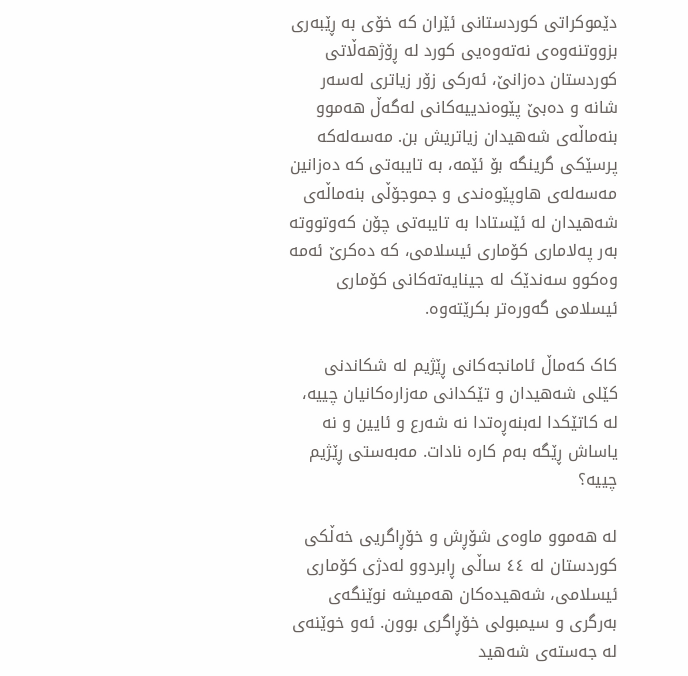دێموکراتی کوردستانی ئێران کە خۆی بە ڕێبەری بزووتنەوەی نەتەوەیی کورد لە ڕۆژهەڵاتی کوردستان دەزانێ، ئەرکی زۆر زیاتری لەسەر شانە و دەبێ پێوەندییەکانی لەگەڵ هەموو بنەماڵەی شەهیدان زیاتریش بن. مەسەلەکە پرسێکی گرینگە بۆ ئێمە، بە تایبەتی کە دەزانین مەسەلەی هاوپێوەندی و جموجۆڵی بنەماڵەی شەهیدان لە ئێستادا بە تایبەتی چۆن کەوتووتە بەر پەلاماری کۆماری ئیسلامی، کە دەکرێ ئەمە وەکوو سەندێک لە جینایەتەکانی کۆماری ئیسلامی گەورەتر بکرێتەوە.

کاک کەماڵ ئامانجەکانی ڕێژیم لە شکاندنی کێلی شەهیدان و تێکدانی مەزارەکانیان چییە، لە کاتێکدا لەبنەڕەتدا نە شەرع و ئایین و نە یاساش ڕێگە بەم کارە نادات. مەبەستی ڕێژیم چییە؟

لە هەموو ماوەی شۆڕش و خۆڕاگریی خەڵکی کوردستان لە ٤٤ ساڵی ڕابردوو لەدژی کۆماری ئیسلامی، شەهیدەکان هەمیشە نوێنگەی بەرگری و سیمبولی خۆڕاگری بوون. ئەو خوێنەی لە جەستەی شەهید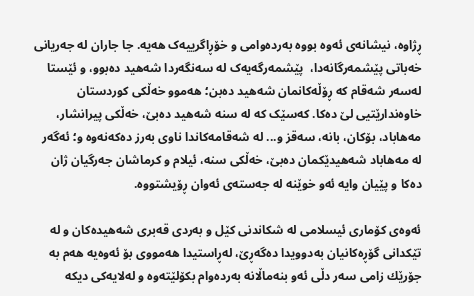ڕژاوە، نیشانەی ئەوە بووە بەردەوامی و خۆڕاگرییەک هەیە. جا جاران لە جەریانی خەباتی پێشمەرگانەدا،  پێشمەرگەیەک لە سەنگەردا شەهید دەبوو، و ئێستا لەسەر شەقام کە ڕۆڵەکانمان شەهید دەبن؛ هەموو خەڵکی کوردستان خاوەندارێتیی لێ دەکا. کەسێک کە لە سنە شەهید دەبێ، خەڵکی پیرانشار، مەهاباد، بۆکان، بانە، سەقز و... لە شەقامەکاندا ناوی بەرز دەکەنەوە و؛ ئەگەر لە مەهاباد شەهیدێکمان دەبێ، خەڵکی سنە، ئیلام و کرماشان جەرگیان ژان دەکا و پێیان وایە ئەو خوێنە لە جەستەی ئەوان ڕۆیشتووە.

ئەوەی کۆماری ئیسلامی لە شکاندنی کێل و بەردی قەبری شەهیدەکان و لە تێکدانی گۆڕەکانیان بەدوویدا دەگەڕێ، لەڕاستیدا هەمووی بۆ ئەوەیە هەم بە جۆرێك زامی سەر دڵی ئەو بنەماڵانە بەردەوام بکۆلێتەوە و لەلایەکی دیکە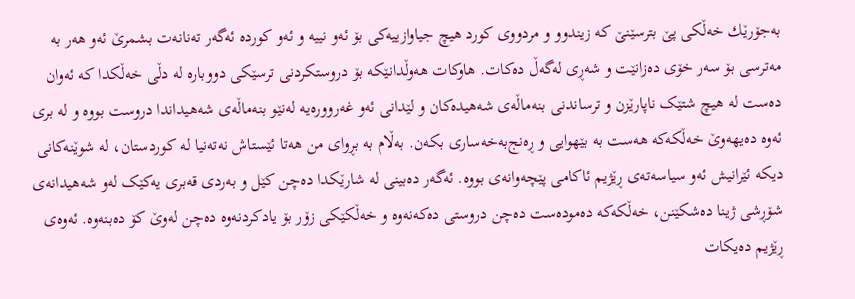بەجۆرێك خەڵکی پێ بترسێنێ کە زیندوو و مردووی کورد هیچ جیاوازییەکی بۆ ئەو نییە و ئەو کوردە ئەگەر تەنانەت بشمرێ ئەو هەر بە مەترسی بۆ سەر خۆی دەزانێت و شەڕی لەگەڵ دەکات. هاوکات هەوڵدانێکە بۆ دروستکردنی ترسێکی دووبارە لە دڵی خەڵکدا کە ئەوان دەست لە هیچ شتێک ناپارێزن و ترساندنی بنەماڵەی شەهیدەکان و لێدانی ئەو غەروورەیە لەنێو بنەماڵەی شەهیداندا دروست بووە و لە بری ئەوە دەیهەوێ خەڵکەکە هەست بە بێهوایی و ڕەنج‌بەخەساری بکەن. بەڵام بە بڕوای من هەتا ئێستاش نەتەنیا لە کوردستان‌، لە شوێنەکانی دیکە ئێرانیش ئەو سیاسەتەی ڕێژیم ئاکامی پێچەوانەی بووە. ئەگەر دەبینی لە شارێکدا دەچن کێل و بەردی قەبری یەکێک لەو شەهیدانەی شۆڕشی ژینا دەشکێنن، خەڵکەکە دەمودەست دەچن دروستی دەکەنەوە و خەڵکێكی زۆر بۆ یادکردنەوە دەچن لەوێ کۆ دەبنەوە. ئەوەی ڕێژیم دەیکات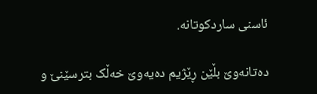ئاسنی ساردکوتانە.

دەتانەوێ بڵێن ڕێژیم دەیەوێ خەڵک بترسێنێ و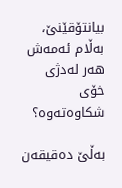بیانتۆقێنێ، بەڵام ئەمەش هەر لەدژی خۆی شکاوەتەوە؟

بەڵێ دەقیقەن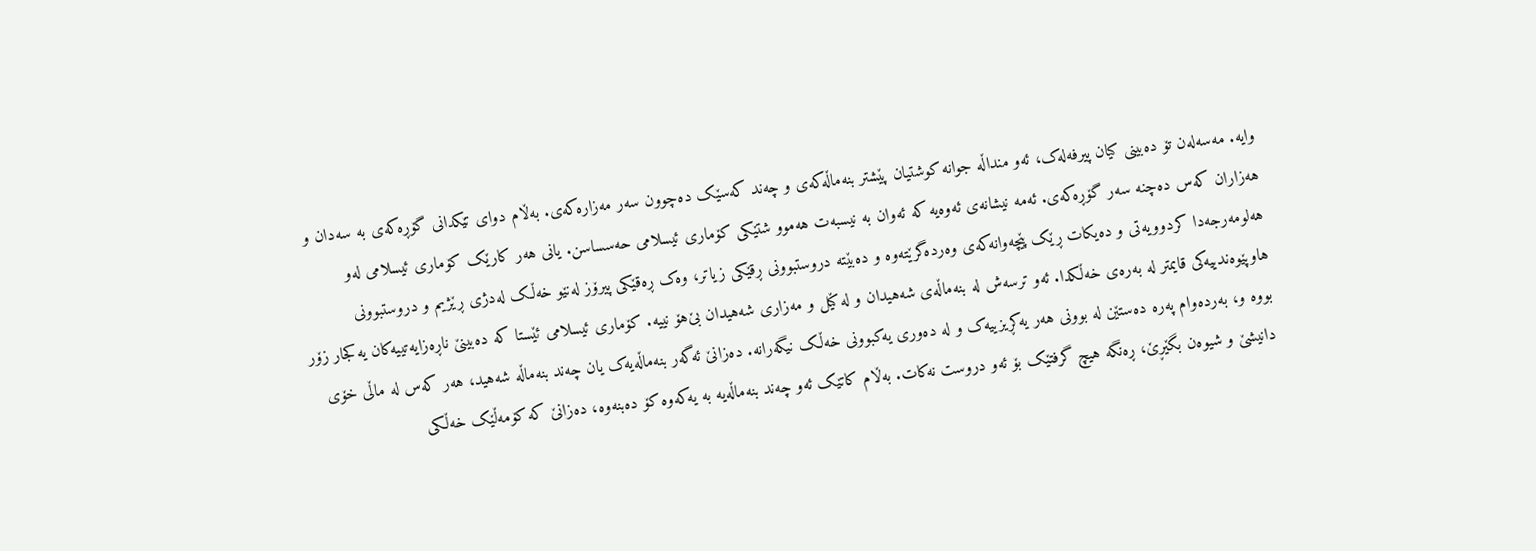وایە. مەسەلەن تۆ دەبینی کیان پیرفەلەک، ئەو منداڵە جوانە کوشتیان پێشتر بنەماڵەکەی و چەند کەسێک دەچوون سەر مەزارەکەی. بەڵام دوای تێکدانی گۆڕەکەی بە سەدان و هەزاران کەس دەچنە سەر گۆڕەکەی. ئەمە نیشانەی ئەوەیە کە ئەوان بە نیسبەت هەموو شتێکی کۆماری ئیسلامی حەسساسن. یانی هەر کارێک کۆماری ئیسلامی لەو هەلومەرجەدا کردوویەتی و دەیکات ڕێک پێچەوانەکەی وەردەگرێتەوە و دەبێتە دروستبوونی ڕقێکی زیاتر، وەک ڕەقێکی پیرۆز لەنێو خەڵک لەدژی ڕێژیم و دروستبوونی هاوپێوەندییەکی قایمتر لە بەرەی خەڵکدا. ئەو ترسەش لە بنەماڵەی شەهیدان و لە کێل و مەزاری شەهیدان بێ‌هۆ نییە. کۆماری ئیسلامی ئێستا کە دەبینێ ناڕەزایەتییەکان یەکجار زۆر بووە و، بەردەوام پەرە دەستێن لە بوونی هەر یەکڕیزییەک و لە دەوری یەکبوونی خەڵک نیگەرانە. دەزانێ ئەگەر بنەماڵەیەک یان چەند بنەماڵە شەهید، هەر کەس لە ماڵی خۆی دانیشێ و شیوەن بگێڕێ، ڕەنگە هیچ گرفتێک بۆ ئەو دروست نەکات. بەڵام کاتێک ئەو چەند بنەماڵەیە بە یەکەوە کۆ دەبنەوە، دەزانێ کە کۆمەڵێک خەڵکی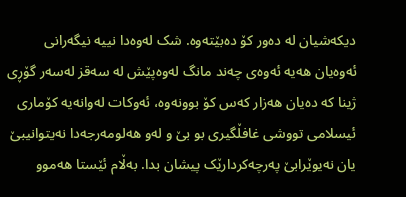دیکەشیان لە دەور کۆ دەبێتەوە. شک لەوەدا نییە نیگەرانی ئەوەیان هەیە ئەوەی چەند مانگ لەوەپێش لە سەقز لەسەر گۆڕی ژینا کە دەیان هەزار کەس کۆ بوونەوە، ئەوکات لەوانەیە کۆماری ئیسلامی تووشی غافڵگیری بو بێ و لەو هەلومەرجەدا نەیتوانیبێ یان نەیوێرابێ پەرچەکردارێک پیشان بدا. بەڵام ئێستا هەموو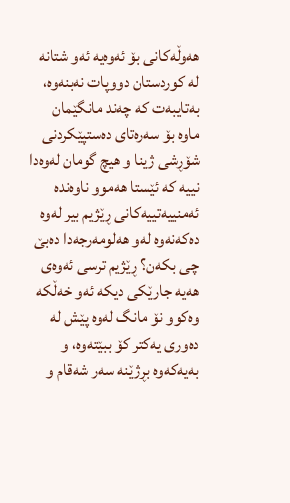هەوڵەکانی بۆ ئەوەیە ئەو شتانە لە کوردستان دووپات نەبنەوە، بەتایبەت کە چەند مانگێمان ماوە بۆ سەرەتای دەستپێکردنی شۆڕشی ژینا و هیچ گومان لەوەدا نییە کە ئێستا هەموو ناوەندە ئەمنییەتییەکانی ڕێژیم بیر لەوە دەکەنەوە لەو هەلومەرجەدا دەبێ چی بکەن؟ ڕێژیم ترسی ئەوەی هەیە جارێکی دیکە ئەو خەڵکە وەکوو نۆ مانگ لەوە پێش لە دەوری یەکتر کۆ ببێتەوە، و بەیەکەوە بڕژێنە سەر شەقام و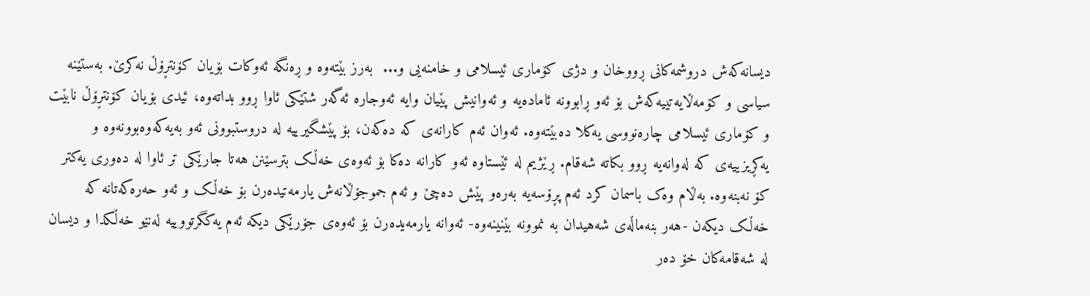دیسانەکەش دروشمەکانی ڕووخان و دژی کۆماری ئیسلامی و خامنەیی و...  بەرز بێتەوە و ڕەنگە ئەوکات بۆیان کۆنتڕۆڵ نەکرێ. بەستێنە سیاسی و کۆمەڵایەتییەکەش بۆ ئەو ڕابوونە ئامادەیە و ئەوانیش پێیان وایە ئەوجارە ئەگەر شتێکی ئاوا ڕوو بداتەوە، ئیدی بۆیان کۆنتڕۆڵ نابێت و کۆماری ئیسلامی چارەنووسی یەکلا دەبێتەوە. ئەوان ئەم کارانەی کە دەکەن، بۆ پێشگیرییە لە دروستبوونی ئەو بەیەکەوەبوونەوە و یەکڕیزییەی کە لەوانەیە ڕوو بکاتە شەقام. ڕێژیم لە ئێستاوە ئەو کارانە دەکا بۆ ئەوەی خەڵک بترسێنن هەتا جارێکی تر ئاوا لە دەوری یەکتر کۆ نەبنەوە. بەڵام وەک باسمان کرد ئەم پڕۆسەیە بەرەو پێش دەچێ و ئەم جموجۆڵانەش یارمەتیدەرن بۆ خەڵک و ئەو حەرەکەتانە کە خەڵک دیکەن -هەر بنەماڵەی شەهیدان بە نموونە بێنینەوە- ئەوانە یارمەیدەرن بۆ ئەوەی جۆرێكی دیکە ئەم یەکگرتووییە لەنێو خەڵکدا و دیسان لە شەقامەکان خۆ دەر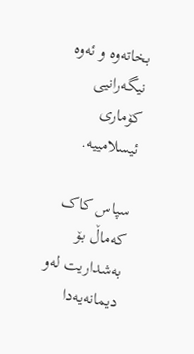بخاتەوە و ئەوە نیگەرانیی کۆماری ئیسلامییە.

سپاس کاک کەماڵ بۆ بەشداریت لەو دیمانەیەدا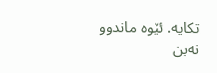تکایە. ئێوە ماندوو نەبن